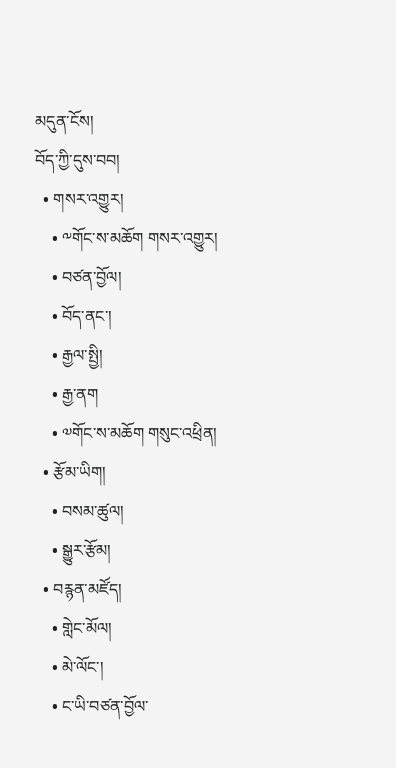མདུན་ངོས།
བོད་ཀྱི་དུས་བབ།
  • གསར་འགྱུར།
    • ༸གོང་ས་མཆོག གསར་འགྱུར།
    • བཙན་བྱོལ།
    • བོད་ནང་།
    • རྒྱལ་སྤྱི།
    • རྒྱ་ནག
    • ༧གོང་ས་མཆོག གསུང་འཕྲིན།
  • རྩོམ་ཡིག།
    • བསམ་ཚུལ།
    • སྒྱུར་རྩོམ།
  • བརྙན་མཛོད།
    • གླེང་མོལ།
    • མེ་ལོང་།
    • ང་ཡི་བཙན་བྱོལ་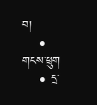བ།
    • གངས་ཕྲུག
    • དྲ་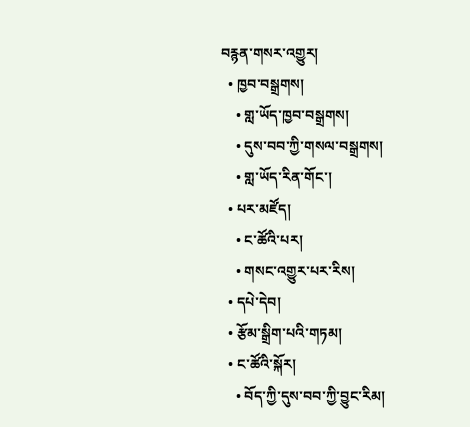བརྙན་གསར་འགྱུར།
  • ཁྱབ་བསྒྲགས།
    • གླ་ཡོད་ཁྱབ་བསྒྲགས།
    • དུས་བབ་ཀྱི་གསལ་བསྒྲགས།
    • གླ་ཡོད་རིན་གོང་།
  • པར་མཛོད།
    • ང་ཚོའི་པར།
    • གསང་འགྱུར་པར་རིས།
  • དཔེ་དེབ།
  • རྩོམ་སྒྲིག་པའི་གཏམ།
  • ང་ཚོའི་སྐོར།
    • བོད་ཀྱི་དུས་བབ་ཀྱི་བྱུང་རིམ།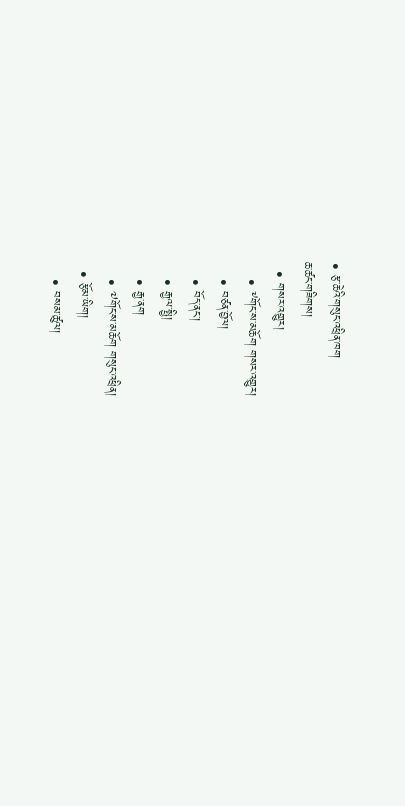• རྩ་ཆེའི་གསུང་འཕྲིན་ཁག
ཆ་ཚང་གཟིགས།
  • གསར་འགྱུར།
    • ༸གོང་ས་མཆོག གསར་འགྱུར།
    • བཙན་བྱོལ།
    • བོད་ནང་།
    • རྒྱལ་སྤྱི།
    • རྒྱ་ནག
    • ༧གོང་ས་མཆོག གསུང་འཕྲིན།
  • རྩོམ་ཡིག།
    • བསམ་ཚུལ།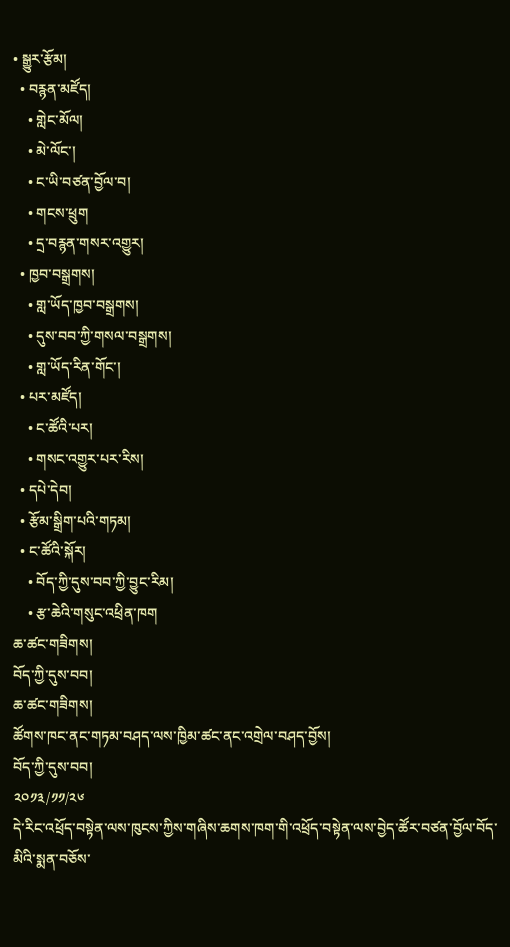• སྒྱུར་རྩོམ།
  • བརྙན་མཛོད།
    • གླེང་མོལ།
    • མེ་ལོང་།
    • ང་ཡི་བཙན་བྱོལ་བ།
    • གངས་ཕྲུག
    • དྲ་བརྙན་གསར་འགྱུར།
  • ཁྱབ་བསྒྲགས།
    • གླ་ཡོད་ཁྱབ་བསྒྲགས།
    • དུས་བབ་ཀྱི་གསལ་བསྒྲགས།
    • གླ་ཡོད་རིན་གོང་།
  • པར་མཛོད།
    • ང་ཚོའི་པར།
    • གསང་འགྱུར་པར་རིས།
  • དཔེ་དེབ།
  • རྩོམ་སྒྲིག་པའི་གཏམ།
  • ང་ཚོའི་སྐོར།
    • བོད་ཀྱི་དུས་བབ་ཀྱི་བྱུང་རིམ།
    • རྩ་ཆེའི་གསུང་འཕྲིན་ཁག
ཆ་ཚང་གཟིགས།
བོད་ཀྱི་དུས་བབ།
ཆ་ཚང་གཟིགས།
ཚོགས་ཁང་ནང་གཏམ་བཤད་ལས་ཁྱིམ་ཚང་ནང་འགྲེལ་བཤད་བྱོས།
བོད་ཀྱི་དུས་བབ།
༢༠༡༣/༡༡/༢༦
དེ་རིང་འཕྲོད་བསྟེན་ལས་ཁུངས་ཀྱིས་གཞིས་ཆགས་ཁག་གི་འཕྲོད་བསྟེན་ལས་བྱེད་ཚོར་བཙན་བྱོལ་བོད་མིའི་སྨན་བཅོས་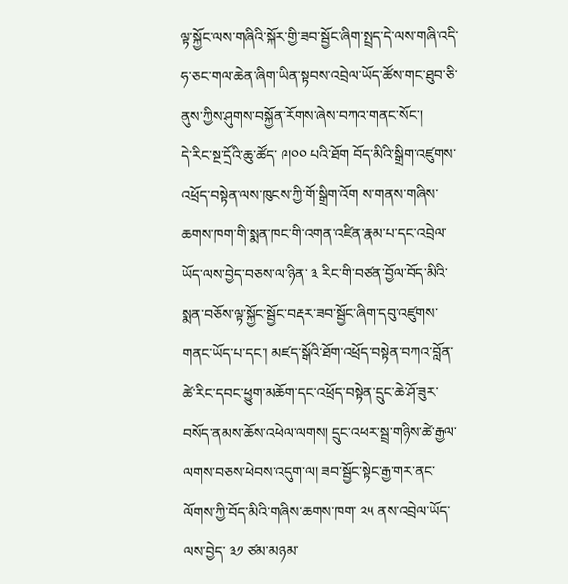ལྟ་སྐྱོང་ལས་གཞིའི་སྐོར་གྱི་ཟབ་སྦྱོང་ཞིག་སྤྲད་དེ་ལས་གཞི་འདི་ཧ་ཅང་གལ་ཆེན་ཞིག་ཡིན་སྟབས་འབྲེལ་ཡོད་ཚོས་གང་ཐུབ་ཅི་ནུས་ཀྱིས་ཤུགས་བསྐྱོན་རོགས་ཞེས་བཀའ་གནང་སོང་།
དེ་རིང་སྔ་དྲོའི་ཆུ་ཚོད་ ༩།༠༠ པའི་ཐོག བོད་མིའི་སྒྲིག་འཛུགས་འཕྲོད་བསྟེན་ལས་ཁུངས་ཀྱི་གོ་སྒྲིག་འོག ས་གནས་གཞིས་ཆགས་ཁག་གི་སྨན་ཁང་གི་འགན་འཛིན་རྣམ་པ་དང་འབྲེལ་ཡོད་ལས་བྱེད་བཅས་ལ་ཉིན་ ༣ རིང་གི་བཙན་བྱོལ་བོད་མིའི་སྨན་བཅོས་ལྟ་སྐྱོང་སྦྱོང་བརྡར་ཟབ་སྦྱོང་ཞིག་དབུ་འཛུགས་གནང་ཡོད་པ་དང་། མཛད་སྒོའི་ཐོག་འཕྲོད་བསྟེན་བཀའ་བློན་ཚེ་རིང་དབང་ཕྱུག་མཆོག་དང་འཕྲོད་བསྟེན་དྲུང་ཆེ་ཤོ་ཟུར་བསོད་ནམས་ཆོས་འཕེལ་ལགས། དྲུང་འཕར་སྦྲ་གཉིས་ཚེ་རྒྱལ་ལགས་བཅས་ཕེབས་འདུག་ལ། ཟབ་སྦྱོང་སྟེང་རྒྱ་གར་ནང་ལོགས་ཀྱི་བོད་མིའི་གཞིས་ཆགས་ཁག་ ༢༥ ནས་འབྲེལ་ཡོད་ལས་བྱེད་ ༣༡ ཙམ་མཉམ་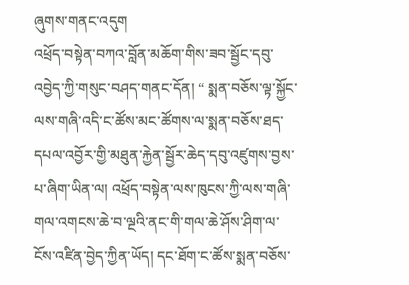ཞུགས་གནང་འདུག
འཕྲོད་བསྟེན་བཀའ་བློན་མཆོག་གིས་ཟབ་སྦྱོང་དབུ་འབྱེད་ཀྱི་གསུང་བཤད་གནང་དོན། “ སྨན་བཅོས་ལྟ་སྐྱོང་ལས་གཞི་འདི་ང་ཚོས་མང་ཚོགས་ལ་སྨན་བཅོས་ཐད་དཔལ་འབྱོར་གྱི་མཐུན་རྐྱེན་སྦྱོར་ཆེད་དབུ་འཛུགས་བྱས་པ་ཞིག་ཡིན་ལ། འཕྲོད་བསྟེན་ལས་ཁུངས་ཀྱི་ལས་གཞི་གལ་འགངས་ཆེ་བ་ལྔའི་ནང་གི་གལ་ཆེ་ཤོས་ཤིག་ལ་ངོས་འཛིན་བྱེད་ཀྱིན་ཡོད། དང་ཐོག་ང་ཚོས་སྨན་བཅོས་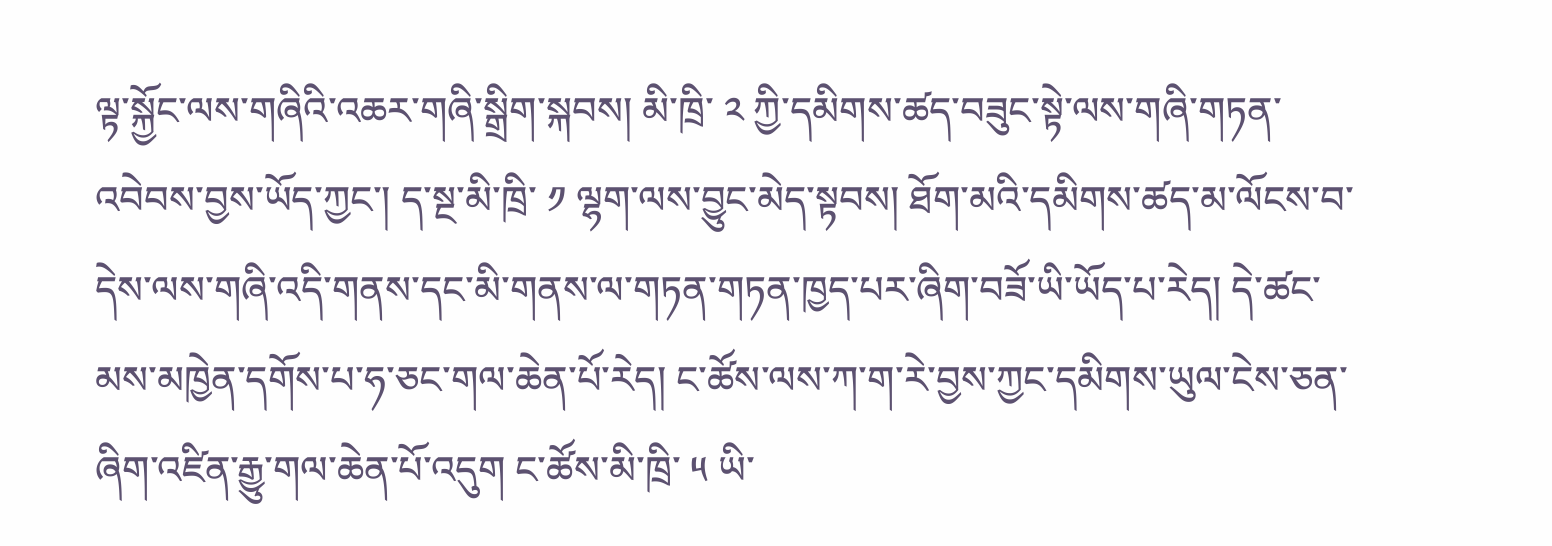ལྟ་སྐྱོང་ལས་གཞིའི་འཆར་གཞི་སྒྲིག་སྐབས། མི་ཁྲི་ ༢ ཀྱི་དམིགས་ཚད་བཟུང་སྟེ་ལས་གཞི་གཏན་འབེབས་བྱས་ཡོད་ཀྱང་། ད་སྔ་མི་ཁྲི་ ༡ ལྷག་ལས་བྱུང་མེད་སྟབས། ཐོག་མའི་དམིགས་ཚད་མ་ལོངས་བ་དེས་ལས་གཞི་འདི་གནས་དང་མི་གནས་ལ་གཏན་གཏན་ཁྱད་པར་ཞིག་བཟོ་ཡི་ཡོད་པ་རེད། དེ་ཚང་མས་མཁྱེན་དགོས་པ་ཧ་ཅང་གལ་ཆེན་པོ་རེད། ང་ཚོས་ལས་ཀ་ག་རེ་བྱས་ཀྱང་དམིགས་ཡུལ་ངེས་ཅན་ཞིག་འཛིན་རྒྱུ་གལ་ཆེན་པོ་འདུག ང་ཚོས་མི་ཁྲི་ ༥ ཡི་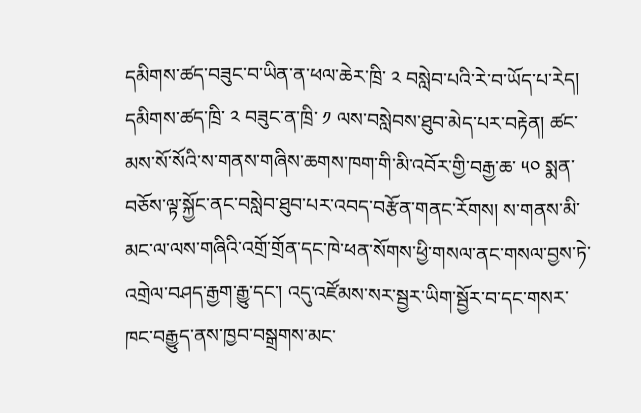དམིགས་ཚད་བཟུང་བ་ཡིན་ན་ཕལ་ཆེར་ཁྲི་ ༢ བསླེབ་པའི་རེ་བ་ཡོད་པ་རེད། དམིགས་ཚད་ཁྲི་ ༢ བཟུང་ན་ཁྲི་ ༡ ལས་བསླེབས་ཐུབ་མེད་པར་བརྟེན། ཚང་མས་སོ་སོའི་ས་གནས་གཞིས་ཆགས་ཁག་གི་མི་འབོར་གྱི་བརྒྱ་ཆ་ ༥༠ སྨན་བཅོས་ལྟ་སྐྱོང་ནང་བསླེབ་ཐུབ་པར་འབད་བརྩོན་གནང་རོགས། ས་གནས་མི་མང་ལ་ལས་གཞིའི་འགྲོ་གྲོན་དང་ཁེ་ཕན་སོགས་ཕྱི་གསལ་ནང་གསལ་བྱས་ཏེ་འགྲེལ་བཤད་རྒྱག་རྒྱུ་དང་། འདུ་འཛོམས་སར་སྦྱར་ཡིག་སྦྱོར་བ་དང་གསར་ཁང་བརྒྱུད་ནས་ཁྱབ་བསྒྲགས་མང་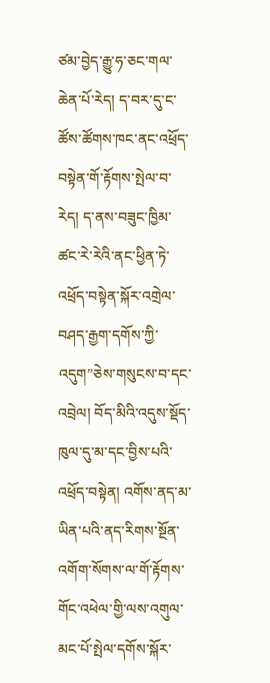ཙམ་བྱེད་རྒྱུ་ཧ་ཅང་གལ་ཆེན་པོ་རེད། ད་བར་དུ་ང་ཚོས་ཚོགས་ཁང་ནང་འཕྲོད་བསྟེན་གོ་རྟོགས་སྤེལ་བ་རེད། ད་ནས་བཟུང་ཁྱིམ་ཚང་རེ་རེའི་ནང་ཕྱིན་ཏེ་འཕྲོད་བསྟེན་སྐོར་འགྲེལ་བཤད་རྒྱག་དགོས་ཀྱི་འདུག”ཅེས་གསུངས་བ་དང་འབྲེལ། བོད་མིའི་འདུས་སྡོད་ཁུལ་དུ་མ་དང་བྱིས་པའི་འཕྲོད་བསྟེན། འགོས་ནད་མ་ཡིན་པའི་ནད་རིགས་སྔོན་འགོག་སོགས་ལ་གོ་རྟོགས་གོང་འཕེལ་གྱི་ལས་འགུལ་མང་པོ་སྤེལ་དགོས་སྐོར་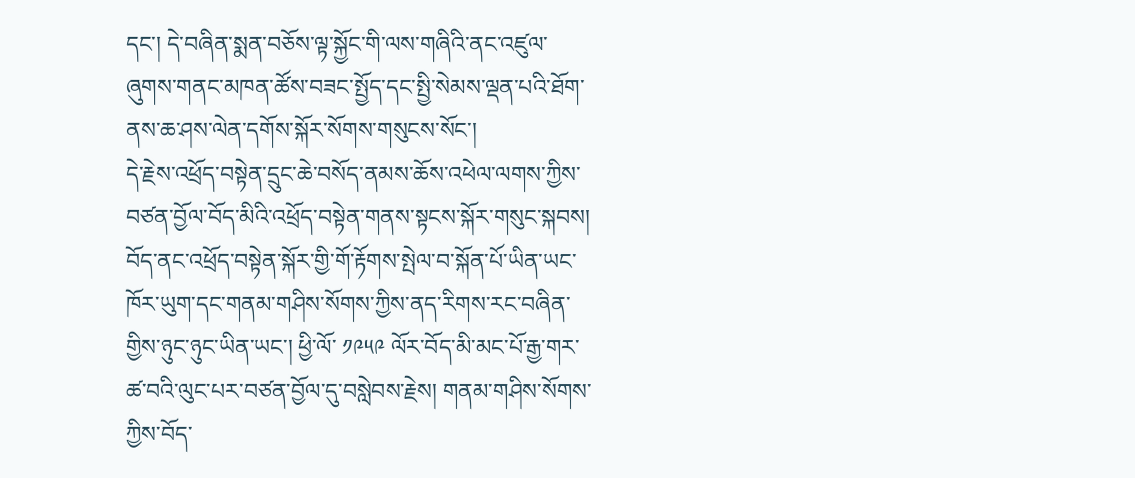དང་། དེ་བཞིན་སྨན་བཅོས་ལྟ་སྐྱོང་གི་ལས་གཞིའི་ནང་འཛུལ་ཞུགས་གནང་མཁན་ཚོས་བཟང་སྤྱོད་དང་སྤྱི་སེམས་ལྡན་པའི་ཐོག་ནས་ཆ་ཤས་ལེན་དགོས་སྐོར་སོགས་གསུངས་སོང་།
དེ་རྗེས་འཕྲོད་བསྟེན་དྲུང་ཆེ་བསོད་ནམས་ཆོས་འཕེལ་ལགས་ཀྱིས་བཙན་བྱོལ་བོད་མིའི་འཕྲོད་བསྟེན་གནས་སྟངས་སྐོར་གསུང་སྐབས།   བོད་ནང་འཕྲོད་བསྟེན་སྐོར་གྱི་གོ་རྟོགས་སྤེལ་བ་སྐོན་པོ་ཡིན་ཡང་ཁོར་ཡུག་དང་གནམ་གཤིས་སོགས་ཀྱིས་ནད་རིགས་རང་བཞིན་གྱིས་ཉུང་ཉུང་ཡིན་ཡང་། ཕྱི་ལོ་ ༡༩༥༩ ལོར་བོད་མི་མང་པོ་རྒྱ་གར་ཚ་བའི་ལུང་པར་བཙན་བྱོལ་དུ་བསླེབས་རྗེས། གནམ་གཤིས་སོགས་ཀྱིས་བོད་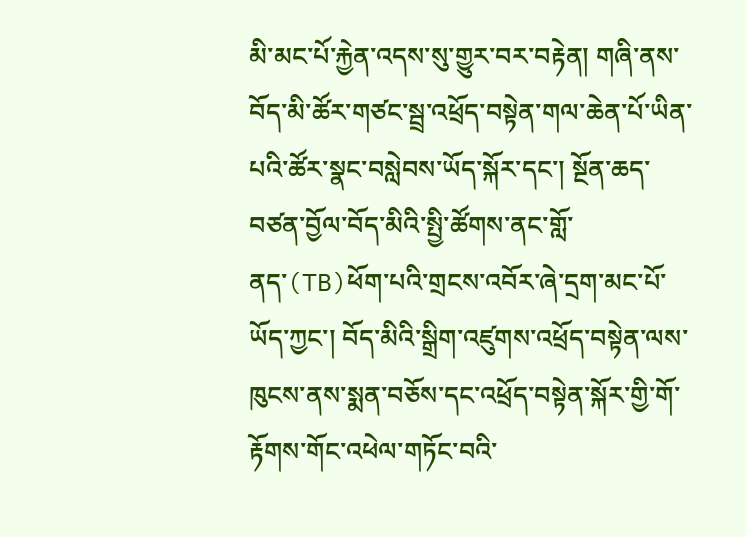མི་མང་པོ་རྐྱེན་འདས་སུ་གྱུར་བར་བརྟེན། གཞི་ནས་བོད་མི་ཚོར་གཙང་སྦྲ་འཕྲོད་བསྟེན་གལ་ཆེན་པོ་ཡིན་པའི་ཚོར་སྣང་བསླེབས་ཡོད་སྐོར་དང་། སྔོན་ཆད་བཙན་བྱོལ་བོད་མིའི་སྤྱི་ཚོགས་ནང་གློ་ནད་(TB)ཕོག་པའི་གྲངས་འབོར་ཞེ་དྲག་མང་པོ་ཡོད་ཀྱང་། བོད་མིའི་སྒྲིག་འཛུགས་འཕྲོད་བསྟེན་ལས་ཁུངས་ནས་སྨན་བཅོས་དང་འཕྲོད་བསྟེན་སྐོར་གྱི་གོ་རྟོགས་གོང་འཕེལ་གཏོང་བའི་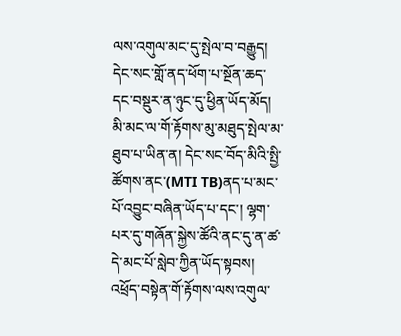ལས་འགུལ་མང་དུ་སྤེལ་བ་བརྒྱུད། དེང་སང་གློ་ནད་ཕོག་པ་སྔོན་ཆད་དང་བསྡུར་ན་ཉུང་དུ་ཕྱིན་ཡོད་མོད། མི་མང་ལ་གོ་རྟོགས་མུ་མཐུད་སྤེལ་མ་ཐུབ་པ་ཡིན་ན། དེང་སང་བོད་མིའི་སྤྱི་ཚོགས་ནང་(MTI TB)ནད་པ་མང་པོ་འབྱུང་བཞིན་ཡོད་པ་དང་། ལྷག་པར་དུ་གཞོན་སྐྱེས་ཚོའི་ནང་དུ་ན་ཚ་དེ་མང་པོ་སླེབ་ཀྱིན་ཡོད་སྟབས།  འཕྲོད་བསྟེན་གོ་རྟོགས་ལས་འགུལ་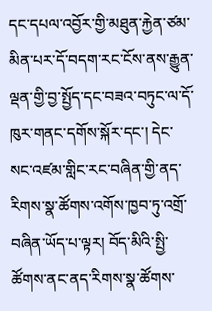དང་དཔལ་འབྱོར་གྱི་མཐུན་རྐྱེན་ཙམ་མིན་པར་དོ་བདག་རང་ངོས་ནས་རྒྱུན་ལྡན་གྱི་བྱ་སྤྱོད་དང་བཟའ་བཏུང་ལ་དོ་ཁུར་གནང་དགོས་སྐོར་དང་། དེང་སང་འཛམ་གླིང་རང་བཞིན་གྱི་ནད་རིགས་སྣ་ཚོགས་འགོས་ཁྱབ་ཏུ་འགྲོ་བཞིན་ཡོད་པ་ལྟར། བོད་མིའི་སྤྱི་ཚོགས་ནང་ནད་རིགས་སྣ་ཚོགས་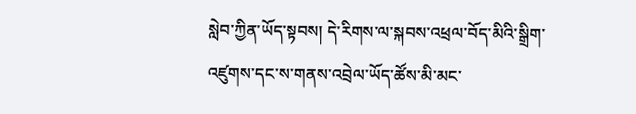སླེབ་ཀྱིན་ཡོད་སྟབས། དེ་རིགས་ལ་སྐབས་འཕྲལ་བོད་མིའི་སྒྲིག་འཛུགས་དང་ས་གནས་འབྲེལ་ཡོད་ཚོས་མི་མང་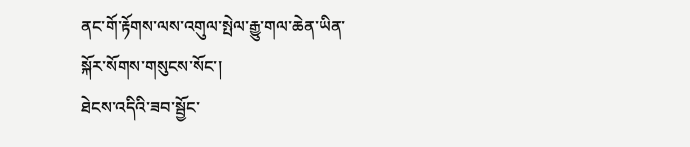ནང་གོ་རྟོགས་ལས་འགུལ་སྤེལ་རྒྱུ་གལ་ཆེན་ཡིན་སྐོར་སོགས་གསུངས་སོང་།
ཐེངས་འདིའི་ཟབ་སྦྱོང་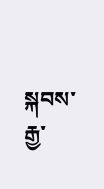སྐབས་རྒྱ་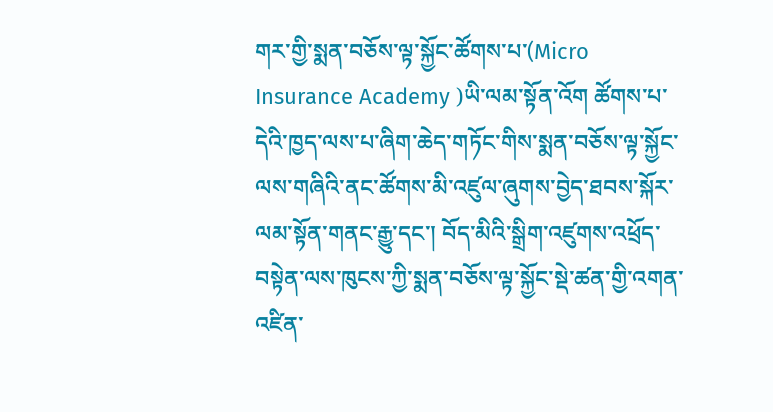གར་གྱི་སྨན་བཅོས་ལྟ་སྐྱོང་ཚོགས་པ་(Micro Insurance Academy )ཡི་ལམ་སྟོན་འོག ཚོགས་པ་དེའི་ཁྱད་ལས་པ་ཞིག་ཆེད་གཏོང་གིས་སྨན་བཅོས་ལྟ་སྐྱོང་ལས་གཞིའི་ནང་ཚོགས་མི་འཛུལ་ཞུགས་བྱེད་ཐབས་སྐོར་ལམ་སྟོན་གནང་རྒྱུ་དང་། བོད་མིའི་སྒྲིག་འཛུགས་འཕྲོད་བསྟེན་ལས་ཁུངས་ཀྱི་སྨན་བཅོས་ལྟ་སྐྱོང་སྡེ་ཚན་གྱི་འགན་འཛིན་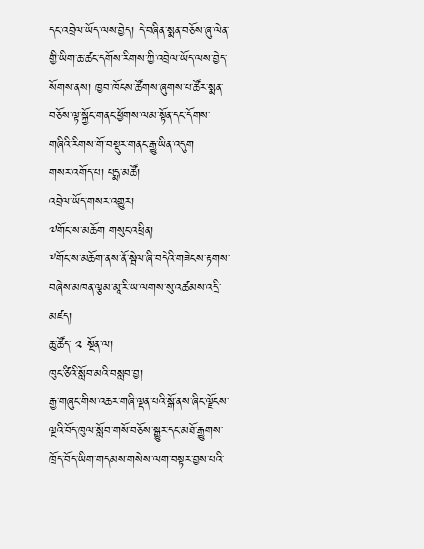དང་འབྲེལ་ཡོད་ལས་བྱེད། དེ་བཞིན་སྨན་བཅོས་ཞུ་ལེན་གྱི་ཡིག་ཆ་ཚང་དགོས་རིགས་ཀྱི་འབྲེལ་ཡོད་ལས་བྱེད་སོགས་ནས། ཁྱབ་ཁོངས་ཚོགས་ཞུགས་པ་ཚོར་སྨན་བཅོས་ལྟ་སྐྱོང་གནང་ཕྱོགས་ལམ་སྟོན་དང་དོགས་གཞིའི་རིགས་གོ་བསྡུར་གནང་རྒྱུ་ཡིན་འདུག
གསར་འགོད་པ། པདྨ་མཚོ།
འབྲེལ་ཡོད་གསར་འགྱུར།
༧གོང་ས་མཆོག གསུང་འཕྲིན།
༸གོང་ས་མཆོག་ནས་ནོ་སྦེལ་ཞི་བདེའི་གཟེངས་རྟགས་བཞེས་མཁན་ལྕམ་མཱ་རི་ཡ་ལགས་སུ་འཚམས་འདྲི་མཛད།
ཆུ་ཚོད་ ༢ སྔོན་ལ།
ཁུང་ཙིའི་སློབ་མའི་བསླབ་བྱ།
རྒྱ་གཞུང་གིས་འཆར་གཞི་ལྡན་པའི་སྒོ་ནས་ཞིང་ལྗོངས་ལྔའི་བོད་ཁུལ་སློབ་གསོ་བཅོས་སྒྱུར་དང་མཐོ་རྒྱུགས་ཁྲོད་བོད་ཡིག་གདམས་གསེས་ལག་བསྟར་བྱས་པའི་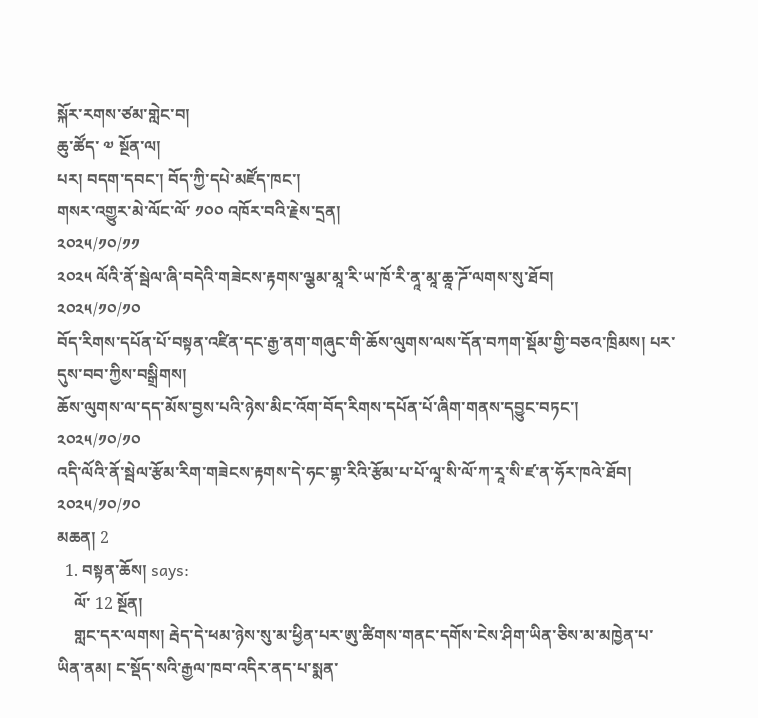སྐོར་རགས་ཙམ་གླེང་བ།
ཆུ་ཚོད་ ༧ སྔོན་ལ།
པར། བདག་དབང་། བོད་ཀྱི་དཔེ་མཛོད་ཁང་།
གསར་འགྱུར་མེ་ལོང་ལོ་ ༡༠༠ འཁོར་བའི་རྗེས་དྲན།
༢༠༢༥/༡༠/༡༡
༢༠༢༥ ལོའི་ནོ་སྦེལ་ཞི་བདེའི་གཟེངས་རྟགས་ལྕམ་མཱ་རི་ཡ་ཁོ་རི་ནཱ་མཱ་ཆཱ་ཌོ་ལགས་སུ་ཐོབ།
༢༠༢༥/༡༠/༡༠
བོད་རིགས་དཔོན་པོ་བསྟན་འཛིན་དང་རྒྱ་ནག་གཞུང་གི་ཆོས་ལུགས་ལས་དོན་བཀག་སྡོམ་གྱི་བཅའ་ཁྲིམས། པར་དུས་བབ་ཀྱིས་བསྒྲིགས།
ཆོས་ལུགས་ལ་དད་མོས་བྱས་པའི་ཉེས་མིང་འོག་བོད་རིགས་དཔོན་པོ་ཞིག་གནས་དབྱུང་བཏང་།
༢༠༢༥/༡༠/༡༠
འདི་ལོའི་ནོ་སྦེལ་རྩོམ་རིག་གཟེངས་རྟགས་དེ་ཧང་གྷ་རིའི་རྩོམ་པ་པོ་ལཱ་སི་ལོ་ཀ་རཱ་སི་ཛ་ན་ཧོར་ཁའེ་ཐོབ།
༢༠༢༥/༡༠/༡༠
མཆན། 2
  1. བསྟན་ཆོས། says:
    ལོ་ 12 སྔོན།
    གླང་དར་ལགས། རྦེད་དེ་ཕམ་ཉེས་སུ་མ་ཕྱིན་པར་ཨུ་ཚིགས་གནང་དགོས་ངེས་ཤིག་ཡིན་ཅིས་མ་མཁྱེན་པ་ཡིན་ནམ། ང་སྡོད་སའི་རྒྱལ་ཁབ་འདིར་ནད་པ་སྨན་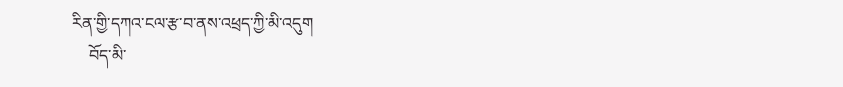རིན་གྱི་དཀའ་ངལ་རྩ་བ་ནས་འཕྲད་ཀྱི་མི་འདུག
    བོད་མི་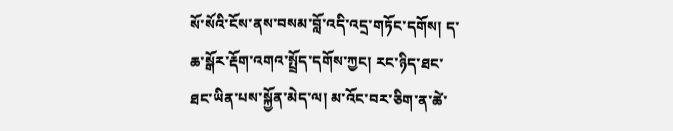སོ་སོའི་ངོས་ནས་བསམ་བློ་འདི་འདྲ་གཏོང་དགོས། ད་ཆ་སྒོར་རྡོག་འགའ་སྤྲོད་དགོས་ཀྱང། རང་ཉིད་ཐང་ཐང་ཡིན་པས་སྐྱོན་མེད་ལ། མ་འོང་བར་ཅིག་ན་ཚེ་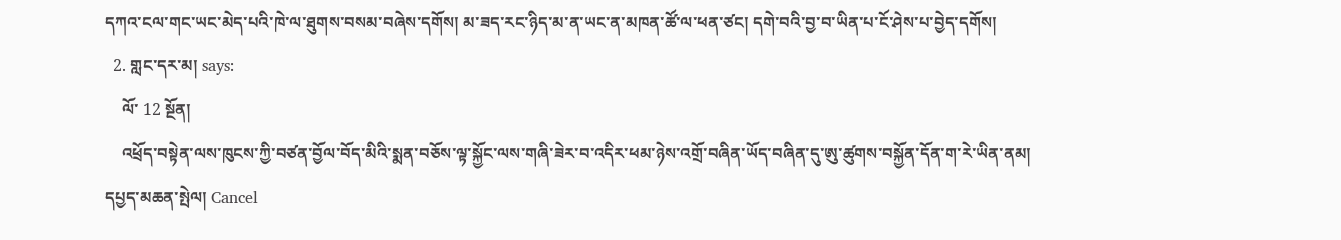དཀའ་ངལ་གང་ཡང་མེད་པའི་ཁེ་ལ་ཐུགས་བསམ་བཞེས་དགོས། མ་ཟད་རང་ཉིད་མ་ན་ཡང་ན་མཁན་ཚོ་ལ་ཕན་ཙང། དགེ་བའི་བྱ་བ་ཡིན་པ་ངོ་ཤེས་པ་བྱེད་དགོས།
  2. གླང་དར་མ། says:
    ལོ་ 12 སྔོན།
    འཕྲོད་བསྟེན་ལས་ཁུངས་ཀྱི་བཙན་བྱོལ་བོད་མིའི་སྨན་བཅོས་ལྟ་སྐྱོང་ལས་གཞི་ཟེར་བ་འདིར་ཕམ་ཉེས་འགྲོ་བཞིན་ཡོད་བཞིན་དུ་ཨུ་ཚུགས་བསྐྱོན་དོན་ག་རེ་ཡིན་ནམ།
དཔྱད་མཆན་སྤེལ། Cancel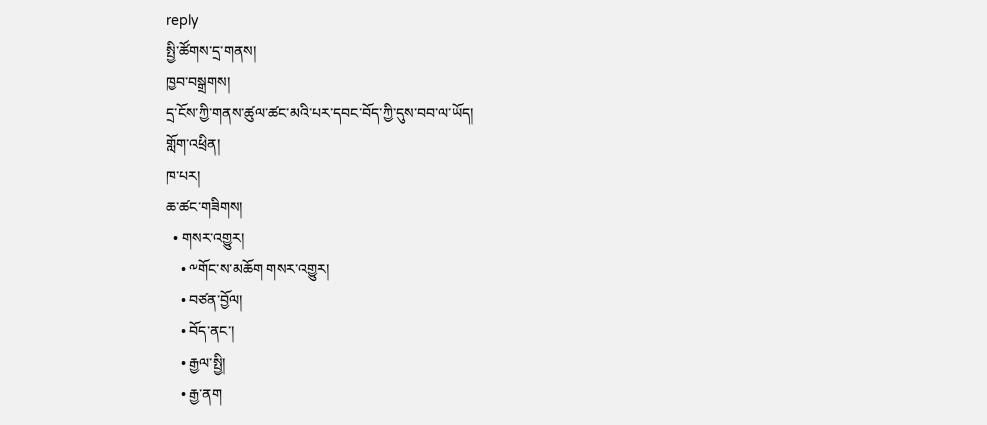reply
སྤྱི་ཚོགས་དྲ་གནས།
ཁྱབ་བསྒྲགས།
དྲ་ངོས་ཀྱི་གནས་ཚུལ་ཚང་མའི་པར་དབང་བོད་ཀྱི་དུས་བབ་ལ་ཡོད།
གློག་འཕྲིན།
ཁ་པར།
ཆ་ཚང་གཟིགས།
  • གསར་འགྱུར།
    • ༸གོང་ས་མཆོག གསར་འགྱུར།
    • བཙན་བྱོལ།
    • བོད་ནང་།
    • རྒྱལ་སྤྱི།
    • རྒྱ་ནག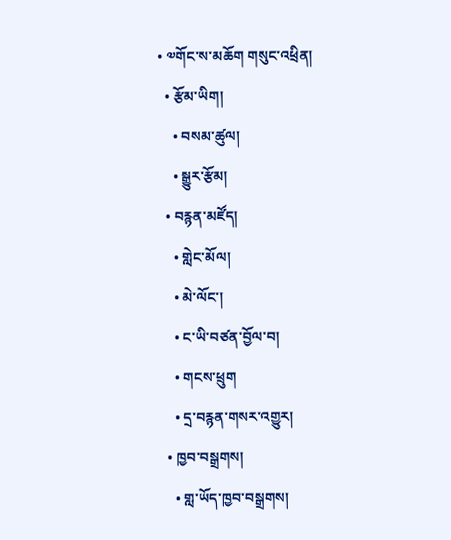• ༧གོང་ས་མཆོག གསུང་འཕྲིན།
  • རྩོམ་ཡིག།
    • བསམ་ཚུལ།
    • སྒྱུར་རྩོམ།
  • བརྙན་མཛོད།
    • གླེང་མོལ།
    • མེ་ལོང་།
    • ང་ཡི་བཙན་བྱོལ་བ།
    • གངས་ཕྲུག
    • དྲ་བརྙན་གསར་འགྱུར།
  • ཁྱབ་བསྒྲགས།
    • གླ་ཡོད་ཁྱབ་བསྒྲགས།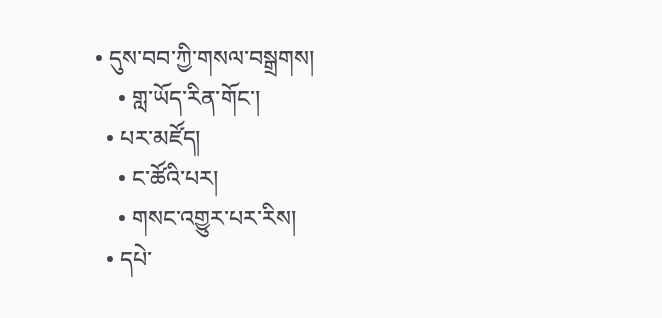• དུས་བབ་ཀྱི་གསལ་བསྒྲགས།
    • གླ་ཡོད་རིན་གོང་།
  • པར་མཛོད།
    • ང་ཚོའི་པར།
    • གསང་འགྱུར་པར་རིས།
  • དཔེ་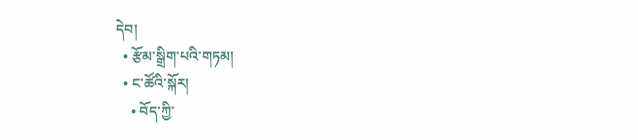དེབ།
  • རྩོམ་སྒྲིག་པའི་གཏམ།
  • ང་ཚོའི་སྐོར།
    • བོད་ཀྱི་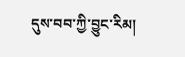དུས་བབ་ཀྱི་བྱུང་རིམ།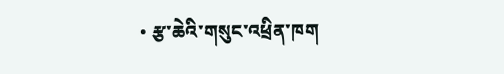• རྩ་ཆེའི་གསུང་འཕྲིན་ཁག